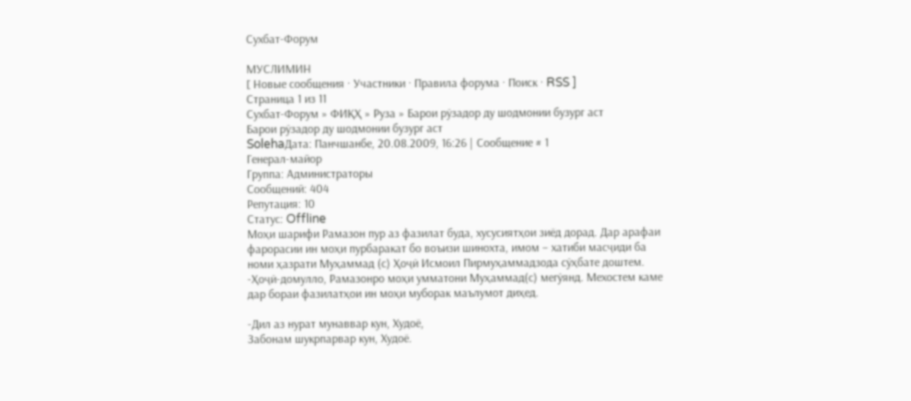Сухбат-Форум

МУСЛИМИН
[ Новые сообщения · Участники · Правила форума · Поиск · RSS ]
Страница 1 из 11
Сухбат-Форум » ФИҚҲ » Руза » Барои рӯзадор ду шодмонии бузург аст
Барои рӯзадор ду шодмонии бузург аст
SolehaДата: Панчшанбе, 20.08.2009, 16:26 | Сообщение # 1
Генерал-майор
Группа: Администраторы
Сообщений: 404
Репутация: 10
Статус: Offline
Моҳи шарифи Рамазон пур аз фазилат буда, хусусиятҳои зиёд дорад. Дар арафаи фарорасии ин моҳи пурбаракат бо воъизи шинохта, имом – хатиби масҷиди ба номи ҳазрати Муҳаммад (с) Ҳоҷӣ Исмоил Пирмуҳаммадзода сӯҳбате доштем.
-Ҳоҷӣ-домулло, Рамазонро моҳи умматони Муҳаммад(с) мегӯянд. Мехостем каме дар бораи фазилатҳои ин моҳи муборак маълумот диҳед.

-Дил аз нурат мунаввар кун, Худоё,
Забонам шукрпарвар кун, Худоё.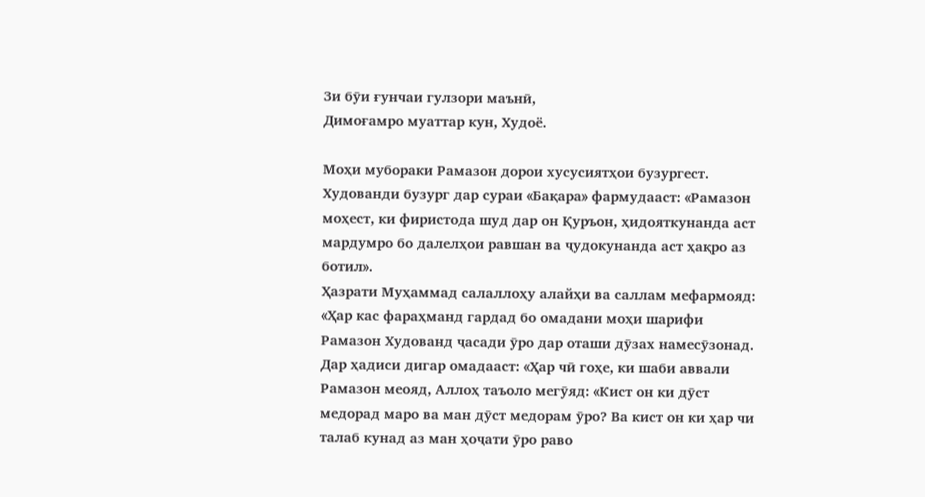Зи бӯи ғунчаи гулзори маънӣ,
Димоғамро муаттар кун, Худоё.

Моҳи мубораки Рамазон дорои хусусиятҳои бузургест. Худованди бузург дар сураи «Бақара» фармудааст: «Рамазон моҳест, ки фиристода шуд дар он Қуръон, ҳидояткунанда аст мардумро бо далелҳои равшан ва ҷудокунанда аст ҳақро аз ботил».
Ҳазрати Муҳаммад салаллоҳу алайҳи ва саллам мефармояд: «Ҳар кас фараҳманд гардад бо омадани моҳи шарифи Рамазон Худованд ҷасади ӯро дар оташи дӯзах намесӯзонад.
Дар ҳадиси дигар омадааст: «Ҳар чӣ гоҳе, ки шаби аввали Рамазон меояд, Аллоҳ таъоло мегӯяд: «Кист он ки дӯст медорад маро ва ман дӯст медорам ӯро? Ва кист он ки ҳар чи талаб кунад аз ман ҳоҷати ӯро раво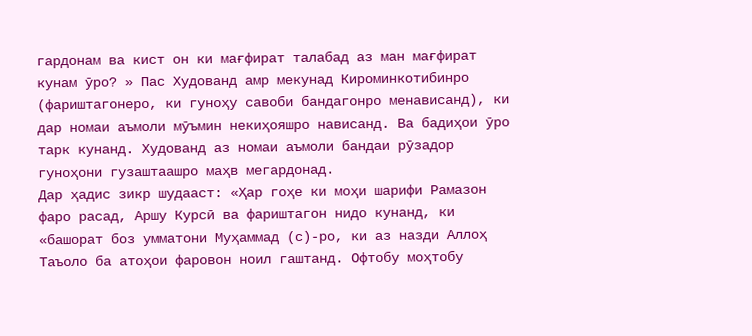гардонам ва кист он ки мағфират талабад аз ман мағфират кунам ӯро? » Пас Худованд амр мекунад Кироминкотибинро (фариштагонеро, ки гуноҳу савоби бандагонро менависанд), ки дар номаи аъмоли мӯъмин некиҳояшро нависанд. Ва бадиҳои ӯро тарк кунанд. Худованд аз номаи аъмоли бандаи рӯзадор гуноҳони гузаштаашро маҳв мегардонад.
Дар ҳадис зикр шудааст: «Ҳар гоҳе ки моҳи шарифи Рамазон фаро расад, Аршу Курсӣ ва фариштагон нидо кунанд, ки «башорат боз умматони Муҳаммад (с)-ро, ки аз назди Аллоҳ Таъоло ба атоҳои фаровон ноил гаштанд. Офтобу моҳтобу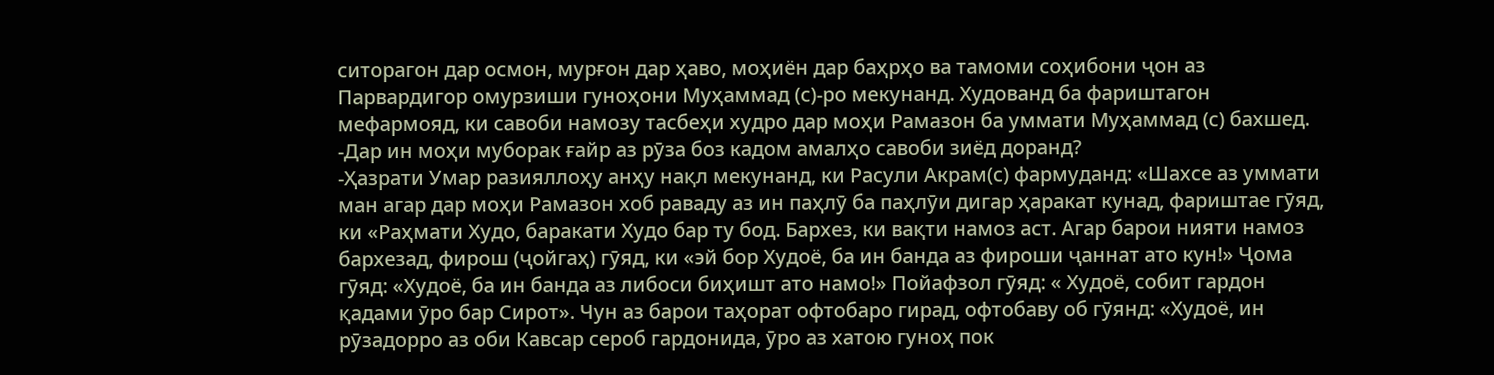ситорагон дар осмон, мурғон дар ҳаво, моҳиён дар баҳрҳо ва тамоми соҳибони ҷон аз Парвардигор омурзиши гуноҳони Муҳаммад (с)-ро мекунанд. Худованд ба фариштагон мефармояд, ки савоби намозу тасбеҳи худро дар моҳи Рамазон ба уммати Муҳаммад (с) бахшед.
-Дар ин моҳи муборак ғайр аз рӯза боз кадом амалҳо савоби зиёд доранд?
-Ҳазрати Умар разияллоҳу анҳу нақл мекунанд, ки Расули Акрам(с) фармуданд: «Шахсе аз уммати ман агар дар моҳи Рамазон хоб раваду аз ин паҳлӯ ба паҳлӯи дигар ҳаракат кунад, фариштае гӯяд, ки «Раҳмати Худо, баракати Худо бар ту бод. Бархез, ки вақти намоз аст. Агар барои нияти намоз бархезад, фирош (ҷойгаҳ) гӯяд, ки «эй бор Худоё, ба ин банда аз фироши ҷаннат ато кун!» Ҷома гӯяд: «Худоё, ба ин банда аз либоси биҳишт ато намо!» Пойафзол гӯяд: « Худоё, собит гардон қадами ӯро бар Сирот». Чун аз барои таҳорат офтобаро гирад, офтобаву об гӯянд: «Худоё, ин рӯзадорро аз оби Кавсар сероб гардонида, ӯро аз хатою гуноҳ пок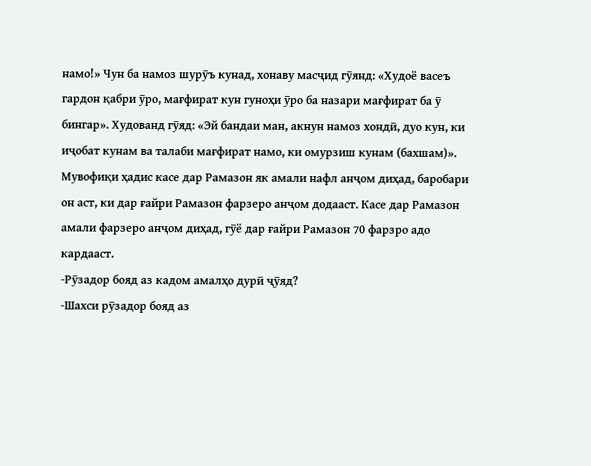намо!» Чун ба намоз шурӯъ кунад, хонаву масҷид гӯянд: «Худоё васеъ гардон қабри ӯро, мағфират кун гуноҳи ӯро ба назари мағфират ба ӯ бингар». Худованд гӯяд: «Эй бандаи ман, акнун намоз хондӣ, дуо кун, ки иҷобат кунам ва талаби мағфират намо, ки омурзиш кунам (бахшам)».
Мувофиқи ҳадис касе дар Рамазон як амали нафл анҷом диҳад, баробари он аст, ки дар ғайри Рамазон фарзеро анҷом додааст. Касе дар Рамазон амали фарзеро анҷом диҳад, гӯё дар ғайри Рамазон 70 фарзро адо кардааст.
-Рӯзадор бояд аз кадом амалҳо дурӣ ҷӯяд?
-Шахси рӯзадор бояд аз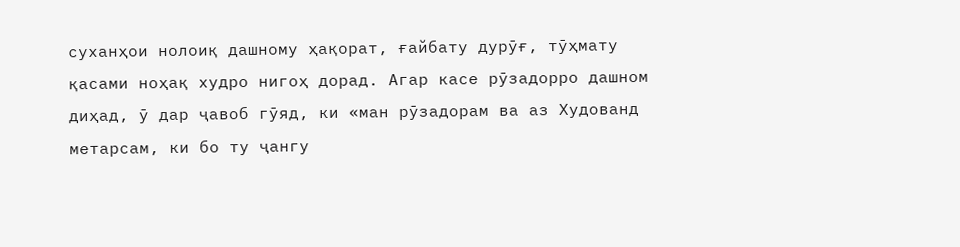суханҳои нолоиқ дашному ҳақорат, ғайбату дурӯғ, тӯҳмату қасами ноҳақ худро нигоҳ дорад. Агар касе рӯзадорро дашном диҳад, ӯ дар ҷавоб гӯяд, ки «ман рӯзадорам ва аз Худованд метарсам, ки бо ту ҷангу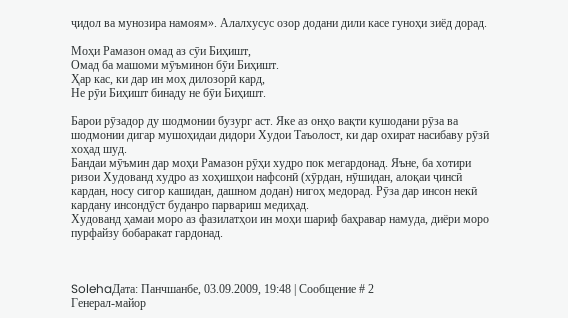ҷидол ва мунозира намоям». Алалхусус озор додани дили касе гуноҳи зиёд дорад.

Моҳи Рамазон омад аз сӯи Биҳишт,
Омад ба машоми мӯъминон бӯи Биҳишт.
Ҳар кас, ки дар ин моҳ дилозорӣ кард,
Не рӯи Биҳишт бинаду не бӯи Биҳишт.

Барои рӯзадор ду шодмонии бузург аст. Яке аз онҳо вақти кушодани рӯза ва шодмонии дигар мушоҳидаи дидори Худои Таъолост, ки дар охират насибаву рӯзӣ хоҳад шуд.
Бандаи мӯъмин дар моҳи Рамазон рӯҳи худро пок мегардонад. Яъне, ба хотири ризои Худованд худро аз хоҳишҳои нафсонӣ (хӯрдан, нӯшидан, алоқаи ҷинсӣ кардан, носу сигор кашидан, дашном додан) нигоҳ медорад. Рӯза дар инсон некӣ кардану инсондӯст буданро парвариш медиҳад.
Худованд ҳамаи моро аз фазилатҳои ин моҳи шариф баҳравар намуда, диёри моро пурфайзу бобаракат гардонад.



SolehaДата: Панчшанбе, 03.09.2009, 19:48 | Сообщение # 2
Генерал-майор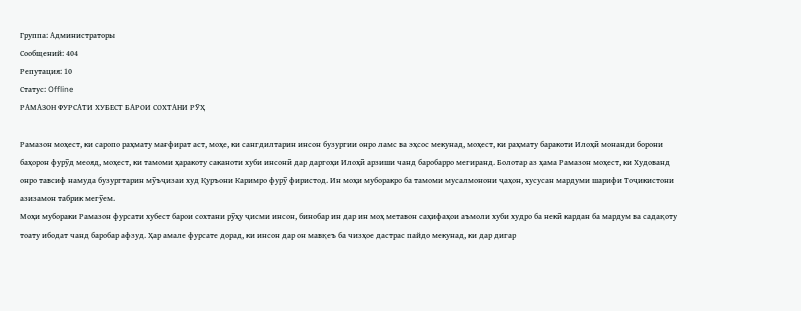Группа: Администраторы
Сообщений: 404
Репутация: 10
Статус: Offline
РАМАЗОН ФУРСАТИ ХУБЕСТ БАРОИ СОХТАНИ РӮҲ

Рамазон моҳест, ки саропо раҳмату мағфират аст, моҳе, ки сангдилтарин инсон бузургии онро ламс ва эҳсос мекунад, моҳест, ки раҳмату баракоти Илоҳӣ монанди борони баҳорон фурӯд меояд, моҳест, ки тамоми ҳаракоту саканоти хуби инсонӣ дар даргоҳи Илоҳӣ арзиши чанд баробарро мегиранд. Болотар аз ҳама Рамазон моҳест, ки Худованд онро тавсиф намуда бузургтарин мӯъҷизаи худ Қуръони Каримро фурӯ фиристод. Ин моҳи муборакро ба тамоми мусалмонони ҷаҳон, хусусан мардуми шарифи Тоҷикистони азизамон табрик мегӯем.
Моҳи мубораки Рамазон фурсати хубест барои сохтани рӯҳу ҷисми инсон, бинобар ин дар ин моҳ метавон саҳифаҳои аъмоли хуби худро ба некӣ кардан ба мардум ва садақоту тоату ибодат чанд баробар афзуд. Ҳар амале фурсате дорад, ки инсон дар он мавқеъ ба чизҳое дастрас пайдо мекунад, ки дар дигар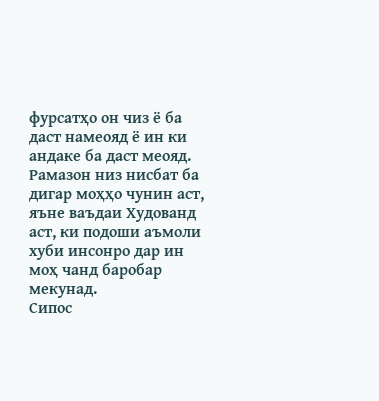фурсатҳо он чиз ё ба даст намеояд ё ин ки андаке ба даст меояд. Рамазон низ нисбат ба дигар моҳҳо чунин аст, яъне ваъдаи Худованд аст, ки подоши аъмоли хуби инсонро дар ин моҳ чанд баробар мекунад.
Сипос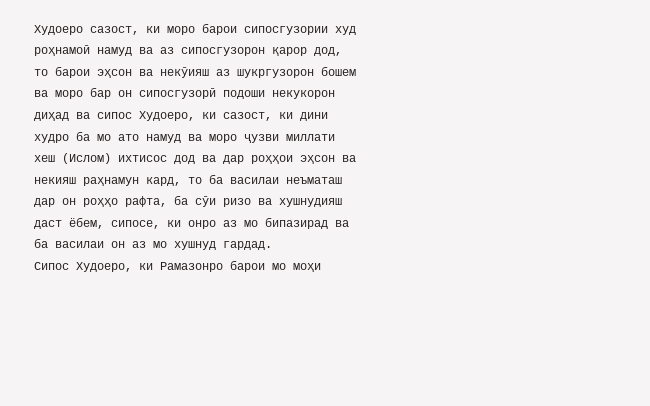Худоеро сазост, ки моро барои сипосгузории худ роҳнамоӣ намуд ва аз сипосгузорон қарор дод, то барои эҳсон ва некӯияш аз шукргузорон бошем ва моро бар он сипосгузорӣ подоши некукорон диҳад ва сипос Худоеро, ки сазост, ки дини худро ба мо ато намуд ва моро ҷузви миллати хеш (Ислом) ихтисос дод ва дар роҳҳои эҳсон ва некияш раҳнамун кард, то ба василаи неъматаш дар он роҳҳо рафта, ба сӯи ризо ва хушнудияш даст ёбем, сипосе, ки онро аз мо бипазирад ва ба василаи он аз мо хушнуд гардад.
Сипос Худоеро, ки Рамазонро барои мо моҳи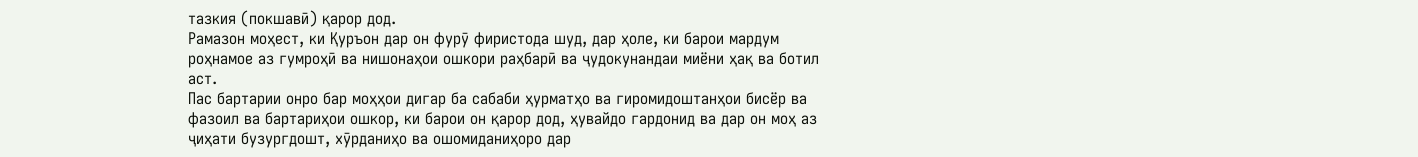тазкия (покшавӣ) қарор дод.
Рамазон моҳест, ки Қуръон дар он фурӯ фиристода шуд, дар ҳоле, ки барои мардум роҳнамое аз гумроҳӣ ва нишонаҳои ошкори раҳбарӣ ва ҷудокунандаи миёни ҳақ ва ботил аст.
Пас бартарии онро бар моҳҳои дигар ба сабаби ҳурматҳо ва гиромидоштанҳои бисёр ва фазоил ва бартариҳои ошкор, ки барои он қарор дод, ҳувайдо гардонид ва дар он моҳ аз ҷиҳати бузургдошт, хӯрданиҳо ва ошомиданиҳоро дар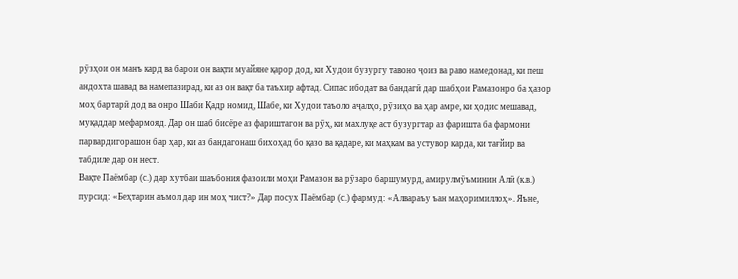рӯзҳои он манъ кард ва барои он вақти муайяне қарор дод, ки Худои бузургу тавоно ҷоиз ва раво намедонад, ки пеш андохта шавад ва намепазирад, ки аз он вақт ба таъхир афтад. Сипас ибодат ва бандагӣ дар шабҳои Рамазонро ба ҳазор моҳ бартарӣ дод ва онро Шаби Қадр номид, Шабе, ки Худои таъоло аҷалҳо, рӯзиҳо ва ҳар амре, ки ҳодис мешавад, муқаддар мефармояд. Дар он шаб бисёре аз фариштагон ва рӯҳ, ки махлуқе аст бузургтар аз фаришта ба фармони парвардигорашон бар ҳар, ки аз бандагонаш бихоҳад бо қазо ва қадаре, ки маҳкам ва устувор карда, ки тағйир ва табдиле дар он нест.
Вақте Паёмбар (с.) дар хутбаи шаъбония фазоили моҳи Рамазон ва рӯзаро баршумурд, амирулмӯъминин Алӣ (к.в.) пурсид: «Беҳтарин аъмол дар ин моҳ чист?» Дар посух Паёмбар (с.) фармуд: «Алвараъу ъан маҳоримиллоҳ». Яъне,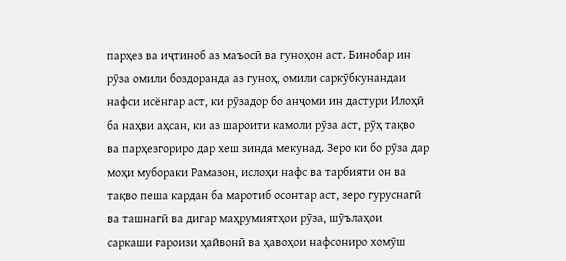парҳез ва иҷтиноб аз маъосӣ ва гуноҳон аст. Бинобар ин рӯза омили боздоранда аз гуноҳ, омили саркӯбкунандаи нафси исёнгар аст, ки рӯзадор бо анҷоми ин дастури Илоҳӣ ба наҳви аҳсан, ки аз шароити камоли рӯза аст, рӯҳ тақво ва парҳезгориро дар хеш зинда мекунад. Зеро ки бо рӯза дар моҳи мубораки Рамазон, ислоҳи нафс ва тарбияти он ва тақво пеша кардан ба маротиб осонтар аст, зеро гуруснагӣ ва ташнагӣ ва дигар маҳрумиятҳои рӯза, шӯълаҳои саркаши ғароизи ҳайвонӣ ва ҳавоҳои нафсониро хомӯш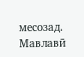месозад.
Мавлавӣ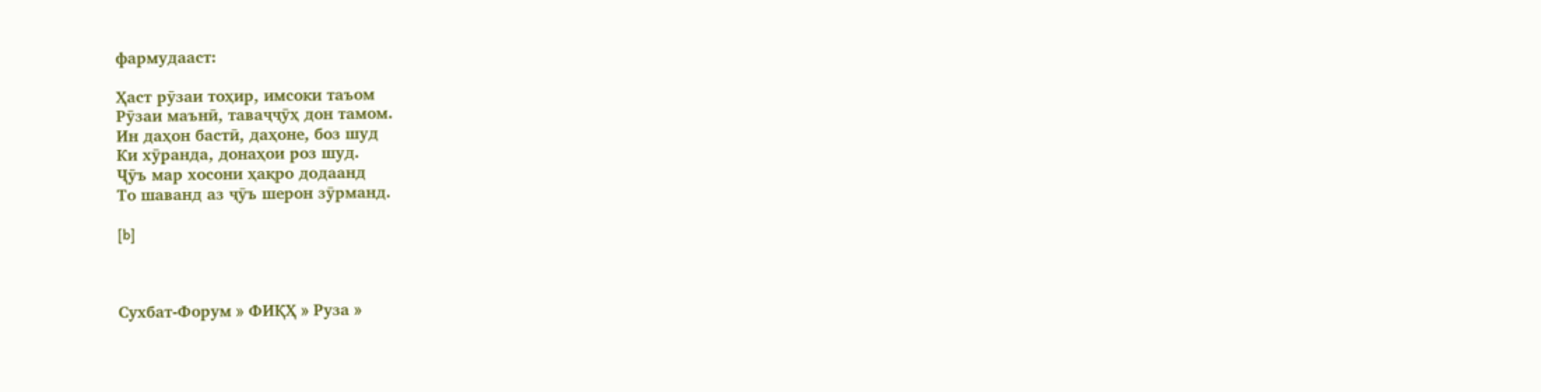фармудааст:

Ҳаст рӯзаи тоҳир, имсоки таъом
Рӯзаи маънӣ, таваҷҷӯҳ дон тамом.
Ин даҳон бастӣ, даҳоне, боз шуд
Ки хӯранда, донаҳои роз шуд.
Ҷӯъ мар хосони ҳақро додаанд
То шаванд аз ҷӯъ шерон зӯрманд.

[b]



Сухбат-Форум » ФИҚҲ » Руза »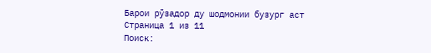Барои рӯзадор ду шодмонии бузург аст
Страница 1 из 11
Поиск: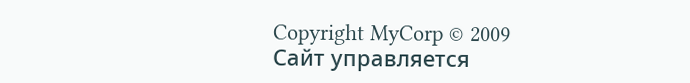Copyright MyCorp © 2009
Сайт управляется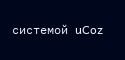системой uCoz